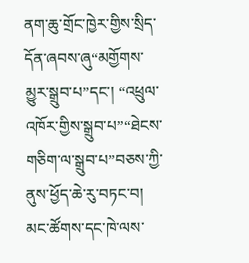ནག་ཆུ་གྲོང་ཁྱེར་གྱིས་སྲིད་དོན་ཞབས་ཞུ“མགྱོགས་མྱུར་སྒྲུབ་པ”དང་། “འཕྲུལ་ འཁོར་གྱིས་སྒྲུབ་པ”“ཐེངས་གཅིག་ལ་སྒྲུབ་པ”བཅས་ཀྱི་ནུས་ཕྱོད་ཆེ་རུ་བཏང་བ།
མང་ཚོགས་དང་ཁེ་ལས་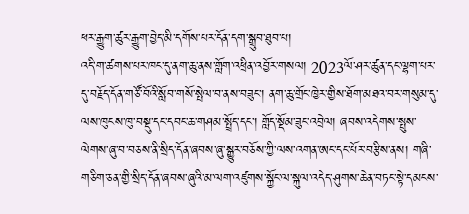ཕར་རྒྱུག་ཚུར་རྒྱུག་བྱེད་མི་དགོས་པར་དོན་དག་སྒྲུབ་ཐུབ་པ།
འདི་ག་ཚགས་པར་ཁང་དུ་ནག་ཆུ་ནས་གློག་འཕྲིན་འབྱོར་གསལ། 2023ལོ་ཤར་ཚུན་དང་ལྷག་པར་དུ་བརྗོད་དོན་གཙོ་བོའི་སློབ་གསོ་སྤེལ་བ་ནས་བཟུང་། ནག་ཆུ་གྲོང་ཁྱེར་གྱིས་ཐོག་མཐའ་བར་གསུམ་དུ་ལས་ཁུངས་ཁུ་བསྡུ་དང་དབང་ཆ་གཤམ་སྤྲོད་དང་། གློད་སྡོམ་ཟུང་འབྲེལ། ཞབས་འདེགས་སྤུས་ལེགས་ཞུ་བ་བཅས་ནི་སྲིད་དོན་ཞབས་ཞུ་སྒྱུར་བཅོས་ཀྱི་ལས་འགན་ཨང་དང་པོར་བརྩིས་ནས། གཞི་གཅིག་ཅན་གྱི་སྲིད་དོན་ཞབས་ཞུའི་མ་ལག་འཛུགས་སྐྱོང་ལ་སྐུལ་འདེད་ཤུགས་ཆེན་བཏང་སྟེ་དམངས་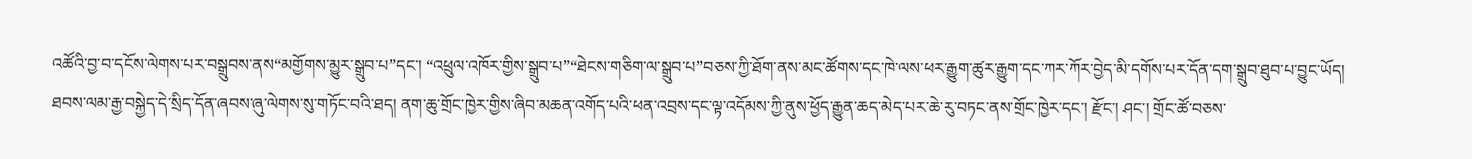འཚོའི་བྱ་བ་དངོས་ལེགས་པར་བསྒྲུབས་ནས“མགྱོགས་མྱུར་སྒྲུབ་པ”དང་། “འཕྲུལ་འཁོར་གྱིས་སྒྲུབ་པ”“ཐེངས་གཅིག་ལ་སྒྲུབ་པ”བཅས་ཀྱི་ཐོག་ནས་མང་ཚོགས་དང་ཁེ་ལས་ཕར་རྒྱུག་ཚུར་རྒྱུག་དང་ཀར་ཀོར་བྱེད་མི་དགོས་པར་དོན་དག་སྒྲུབ་ཐུབ་པ་བྱུང་ཡོད།
ཐབས་ལམ་རྒྱ་བསྐྱེད་དེ་སྲིད་དོན་ཞབས་ཞུ་ལེགས་སུ་གཏོང་བའི་ཐད། ནག་ཆུ་གྲོང་ཁྱེར་གྱིས་ཞིབ་མཆན་འགོད་པའི་ཕན་འབྲས་དང་ལྟ་འདོམས་ཀྱི་ནུས་ཕྱོད་རྒྱུན་ཆད་མེད་པར་ཆེ་རུ་བཏང་ནས་གྲོང་ཁྱེར་དང་། རྫོང་། ཤང་། གྲོང་ཚོ་བཅས་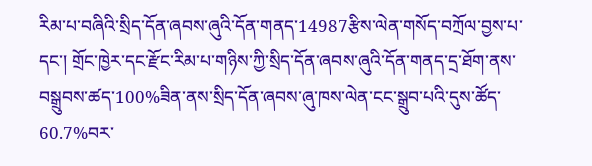རིམ་པ་བཞིའི་སྲིད་དོན་ཞབས་ཞུའི་དོན་གནད་14987རྩིས་ལེན་གསོད་བཀྲོལ་བྱས་པ་དང་། གྲོང་ཁྱེར་དང་རྫོང་རིམ་པ་གཉིས་ཀྱི་སྲིད་དོན་ཞབས་ཞུའི་དོན་གནད་དྲ་ཐོག་ནས་བསྒྲུབས་ཚད་100%ཟིན་ནས་སྲིད་དོན་ཞབས་ཞུ་ཁས་ལེན་ངང་སྒྲུབ་པའི་དུས་ཚོད་60.7%བར་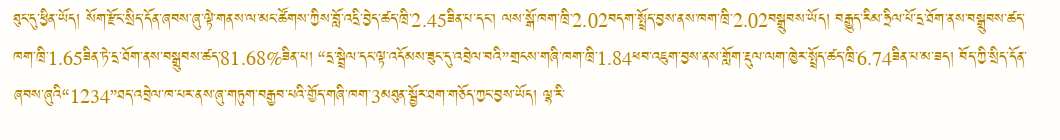ཐུང་དུ་ཕྱིན་ཡོད། སོག་རྫོང་སྲིད་དོན་ཞབས་ཞུ་ལྟེ་གནས་ལ་མང་ཚོགས་ཀྱིས་བློ་འདྲི་བྱེད་ཚད་ཁྲི་2.45ཟིན་པ་དང་། ལས་སྒོ་ཁག་ཁྲི་2.02བདག་སྤྲོད་བྱས་ནས་ཁག་ཁྲི་2.02བསྒྲུབས་ཡོད། བརྒྱུད་རིམ་ཧྲིལ་པོ་དྲ་ཐོག་ནས་བསྒྲུབས་ཚད་ཁག་ཁྲི་1.65ཟིན་ཏེ་དྲ་ཐོག་ནས་བསྒྲུབས་ཚད་81.68%ཟིན་པ། “དྲ་སྦྲེལ་དང་ལྟ་འདོམས་ཟུང་དུ་འབྲེལ་བའི”གྲངས་གཞི་ཁག་ཁྲི་1.84ཕབ་འཇུག་བྱས་ནས་གློག་རྡུལ་ལག་ཁྱེར་སྤྲོད་ཚད་ཁྲི་6.74ཟིན་པ་མ་ཟད། བོད་ཀྱི་སྲིད་དོན་ཞབས་ཞུའི“1234”ཐད་འབྲེལ་ཁ་པར་ནས་ཞུ་གཏུག་བརྒྱབ་པའི་གྱོད་གཞི་ཁག་3མཐུན་སྦྱོར་ཐག་གཅོད་ཀྱང་བྱས་ཡོད། ལྷ་རི་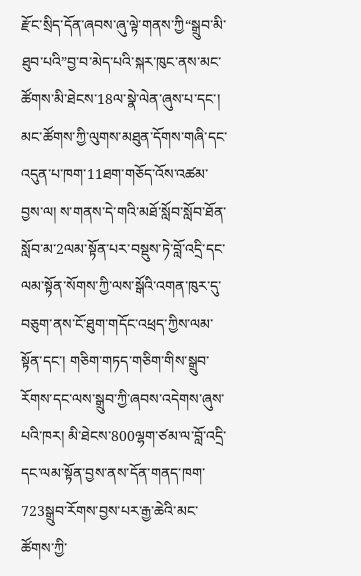རྫོང་སྲིད་དོན་ཞབས་ཞུ་ལྟེ་གནས་ཀྱི“སྒྲུབ་མི་ཐུབ་པའི”བྱ་བ་མེད་པའི་སྐར་ཁུང་ནས་མང་ཚོགས་མི་ཐེངས་18ལ་སྣེ་ལེན་ཞུས་པ་དང་། མང་ཚོགས་ཀྱི་ལུགས་མཐུན་དོགས་གཞི་དང་འདུན་པ་ཁག་11ཐག་གཅོད་འོས་འཚམ་བྱས་ལ། ས་གནས་དེ་གའི་མཐོ་སློབ་སློབ་ཐོན་སློབ་མ་2ལམ་སྟོན་པར་བསྡུས་ཏེ་བློ་འདྲི་དང་ལམ་སྟོན་སོགས་ཀྱི་ལས་སྒོའི་འགན་ཁུར་དུ་བཅུག་ནས་ངོ་ཐུག་གདོང་འཕྲད་ཀྱིས་ལམ་སྟོན་དང་། གཅིག་གཏད་གཅིག་གིས་སྒྲུབ་རོགས་དང་ལས་སྒྲུབ་ཀྱི་ཞབས་འདེགས་ཞུས་པའི་ཁར། མི་ཐེངས་800ལྷག་ཙམ་ལ་བློ་འདྲི་དང་ལམ་སྟོན་བྱས་ནས་དོན་གནད་ཁག་723སྒྲུབ་རོགས་བྱས་པར་རྒྱ་ཆེའི་མང་ཚོགས་ཀྱི་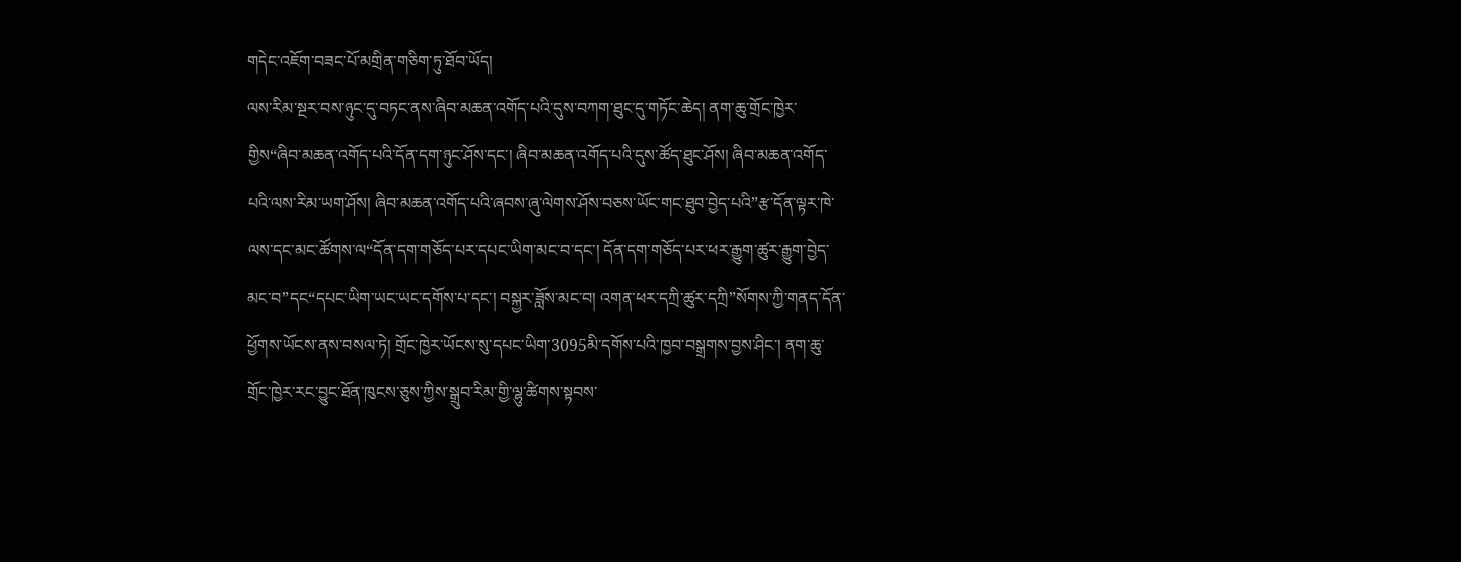གདེང་འཇོག་བཟང་པོ་མགྲིན་གཅིག་ཏུ་ཐོབ་ཡོད།
ལས་རིམ་སྔར་བས་ཉུང་དུ་བཏང་ནས་ཞིབ་མཆན་འགོད་པའི་དུས་བཀག་ཐུང་དུ་གཏོང་ཆེད། ནག་ཆུ་གྲོང་ཁྱེར་གྱིས“ཞིབ་མཆན་འགོད་པའི་དོན་དག་ཉུང་ཤོས་དང་། ཞིབ་མཆན་འགོད་པའི་དུས་ཚོད་ཐུང་ཤོས། ཞིབ་མཆན་འགོད་པའི་ལས་རིམ་ཡག་ཤོས། ཞིབ་མཆན་འགོད་པའི་ཞབས་ཞུ་ལེགས་ཤོས་བཅས་ཡོང་གང་ཐུབ་བྱེད་པའི”རྩ་དོན་ལྟར་ཁེ་ལས་དང་མང་ཚོགས་ལ“དོན་དག་གཅོད་པར་དཔང་ཡིག་མང་བ་དང་། དོན་དག་གཅོད་པར་ཕར་རྒྱུག་ཚུར་རྒྱུག་བྱེད་མང་བ”དང“དཔང་ཡིག་ཡང་ཡང་དགོས་པ་དང་། བསྐྱར་ཟློས་མང་བ། འགན་ཕར་དཀྲི་ཚུར་དཀྲི”སོགས་ཀྱི་གནད་དོན་ཕྱོགས་ཡོངས་ནས་བསལ་ཏེ། གྲོང་ཁྱེར་ཡོངས་སུ་དཔང་ཡིག་3095མི་དགོས་པའི་ཁྱབ་བསྒྲགས་བྱས་ཤིང་། ནག་ཆུ་གྲོང་ཁྱེར་རང་བྱུང་ཐོན་ཁུངས་ཅུས་ཀྱིས་སྒྲུབ་རིམ་གྱི་ལྷུ་ཚིགས་སྟབས་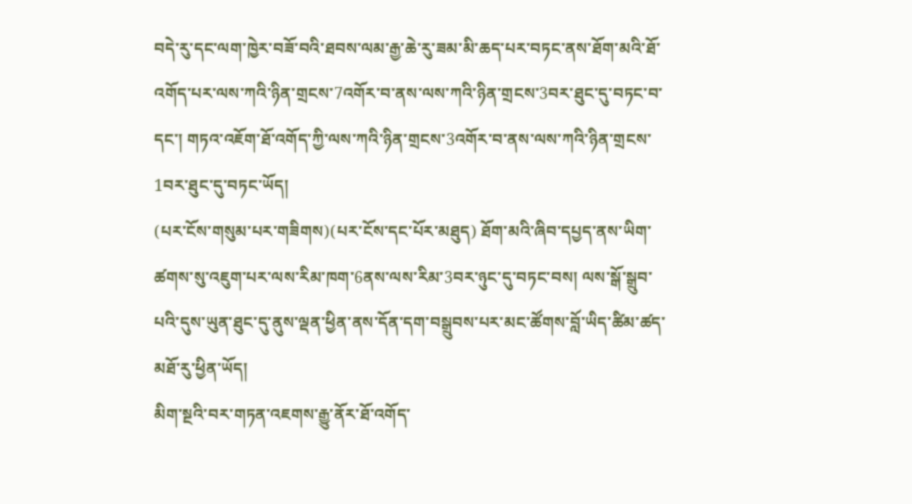བདེ་རུ་དང་ལག་ཁྱེར་བཟོ་བའི་ཐབས་ལམ་རྒྱ་ཆེ་རུ་ཟམ་མི་ཆད་པར་བཏང་ནས་ཐོག་མའི་ཐོ་འགོད་པར་ལས་ཀའི་ཉིན་གྲངས་7འགོར་བ་ནས་ལས་ཀའི་ཉིན་གྲངས་3བར་ཐུང་དུ་བཏང་བ་དང་། གཏའ་འཇོག་ཐོ་འགོད་ཀྱི་ལས་ཀའི་ཉིན་གྲངས་3འགོར་བ་ནས་ལས་ཀའི་ཉིན་གྲངས་1བར་ཐུང་དུ་བཏང་ཡོད།
(པར་ངོས་གསུམ་པར་གཟིགས)(པར་ངོས་དང་པོར་མཐུད) ཐོག་མའི་ཞིབ་དཔྱད་ནས་ཡིག་ཚགས་སུ་འཇུག་པར་ལས་རིམ་ཁག་6ནས་ལས་རིམ་3བར་ཉུང་དུ་བཏང་བས། ལས་སྒོ་སྒྲུབ་པའི་དུས་ཡུན་ཐུང་དུ་ནུས་ལྡན་ཕྱིན་ནས་དོན་དག་བསྒྲུབས་པར་མང་ཚོགས་བློ་ཡིད་ཚིམ་ཚད་མཐོ་རུ་ཕྱིན་ཡོད།
མིག་སྔའི་བར་གཏན་འཇགས་རྒྱུ་ནོར་ཐོ་འགོད་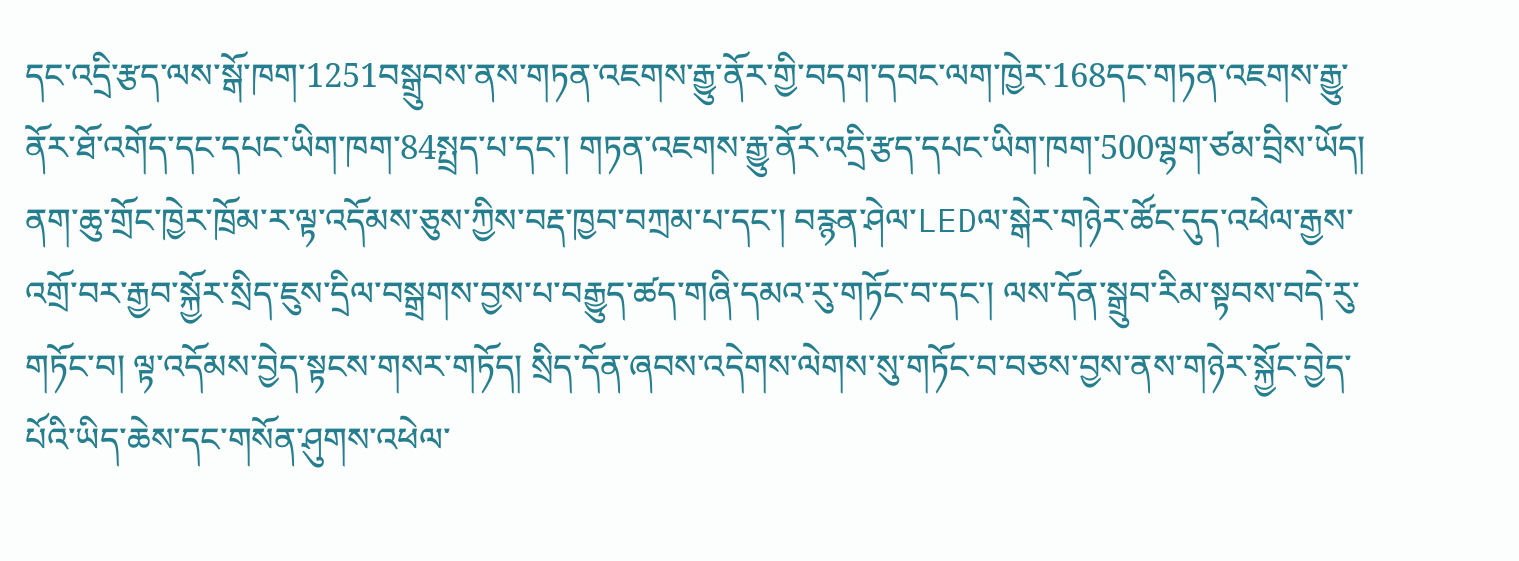དང་འདྲི་རྩད་ལས་སྒོ་ཁག་1251བསྒྲུབས་ནས་གཏན་འཇགས་རྒྱུ་ནོར་གྱི་བདག་དབང་ལག་ཁྱེར་168དང་གཏན་འཇགས་རྒྱུ་ནོར་ཐོ་འགོད་དང་དཔང་ཡིག་ཁག་84སྤྲད་པ་དང་། གཏན་འཇགས་རྒྱུ་ནོར་འདྲི་རྩད་དཔང་ཡིག་ཁག་500ལྷག་ཙམ་བྲིས་ཡོད།
ནག་ཆུ་གྲོང་ཁྱེར་ཁྲོམ་ར་ལྟ་འདོམས་ཅུས་ཀྱིས་བརྡ་ཁྱབ་བཀྲམ་པ་དང་། བརྙན་ཤེལ་LEDལ་སྒེར་གཉེར་ཚོང་དུད་འཕེལ་རྒྱས་འགྲོ་བར་རྒྱབ་སྐྱོར་སྲིད་ཇུས་དྲིལ་བསྒྲགས་བྱས་པ་བརྒྱུད་ཚད་གཞི་དམའ་རུ་གཏོང་བ་དང་། ལས་དོན་སྒྲུབ་རིམ་སྟབས་བདེ་རུ་གཏོང་བ། ལྟ་འདོམས་བྱེད་སྟངས་གསར་གཏོད། སྲིད་དོན་ཞབས་འདེགས་ལེགས་སུ་གཏོང་བ་བཅས་བྱས་ནས་གཉེར་སྐྱོང་བྱེད་པོའི་ཡིད་ཆེས་དང་གསོན་ཤུགས་འཕེལ་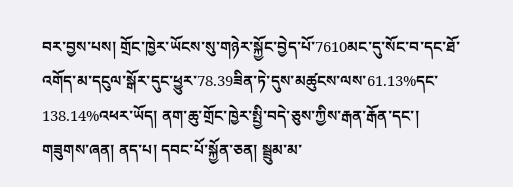བར་བྱས་པས། གྲོང་ཁྱེར་ཡོངས་སུ་གཉེར་སྐྱོང་བྱེད་པོ་7610མང་དུ་སོང་བ་དང་ཐོ་འགོད་མ་དངུལ་སྒོར་དུང་ཕྱུར་78.39ཟིན་ཏེ་དུས་མཚུངས་ལས་61.13%དང་138.14%འཕར་ཡོད། ནག་ཆུ་གྲོང་ཁྱེར་སྤྱི་བདེ་ཅུས་ཀྱིས་རྒན་རྒོན་དང་། གཟུགས་ཞན། ནད་པ། དབང་པོ་སྐྱོན་ཅན། སྦྲུམ་མ་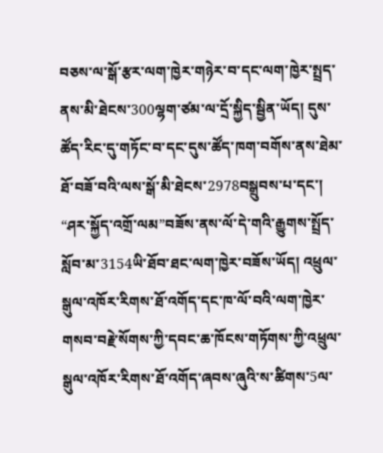བཅས་ལ་སྒོ་རྩར་ལག་ཁྱེར་གཉེར་བ་དང་ལག་ཁྱེར་སྤྲད་ནས་མི་ཐེངས་300ལྷག་ཙམ་ལ་དྲོ་སྐྱིད་སྦྱིན་ཡོད། དུས་ཚོད་རིང་དུ་གཏོང་བ་དང་དུས་ཚོད་ཁག་བགོས་ནས་ཐེམ་ཐོ་བཟོ་བའི་ལས་སྒོ་མི་ཐེངས་2978བསྒྲུབས་པ་དང་། “ཤར་སྐྱོད་འགྲོ་ལམ”བཟོས་ནས་ལོ་དེ་གའི་རྒྱུགས་སྤྲོད་སློབ་མ་3154ཡི་ཐོབ་ཐང་ལག་ཁྱེར་བཟོས་ཡོད། འཕྲུལ་སྒུལ་འཁོར་རིགས་ཐོ་འགོད་དང་ཁ་ལོ་བའི་ལག་ཁྱེར་གསབ་བརྗེ་སོགས་ཀྱི་དབང་ཆ་ཁོངས་གཏོགས་ཀྱི་འཕྲུལ་སྒུལ་འཁོར་རིགས་ཐོ་འགོད་ཞབས་ཞུའི་ས་ཚིགས་5ལ་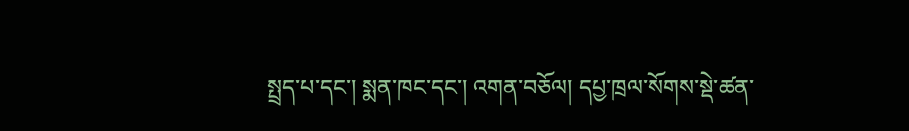སྤྲད་པ་དང་། སྨན་ཁང་དང་། འགན་བཅོལ། དཔྱ་ཁྲལ་སོགས་སྡེ་ཚན་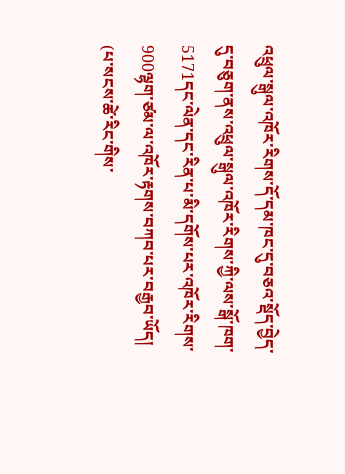འཕྲུལ་སྒུལ་འཁོར་རིགས་དོ་དམ་ཁང་དུ་བཅའ་སྡོད་བྱེད་དུ་བཅུག་ནས་འཕྲུལ་སྒུལ་འཁོར་རིགས་ཀྱི་ལས་སྒོ་ཁག་5171དང་ལེན་དང་རིན་པ་མི་དགོས་པར་འཁོར་རིགས་900ལྷག་ཙམ་ལ་འཁོར་རྟགས་བཀབ་པར་བརྒྱབ་ཡོད། (པ་སངས་ཚེ་རིང་གིས་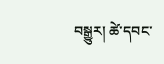བསྒྱུར། ཚེ་དབང་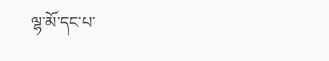ལྷ་མོ་དང་པ་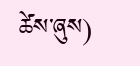ཚེས་ཞུས)